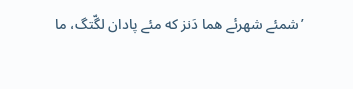’شمئے شهرئے هما دَنز که مئے پادان لگّتگ، ما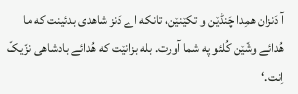آ دَنزان همِدا چَنڈێن و تکێنێن، تانکه اے دَنز شاهدی بدئینت که ما هُدائے وشّێن کُلئو په شما آورت. بله بزانێت که هُدائے بادشاهی نزّیکّ اِنت.‘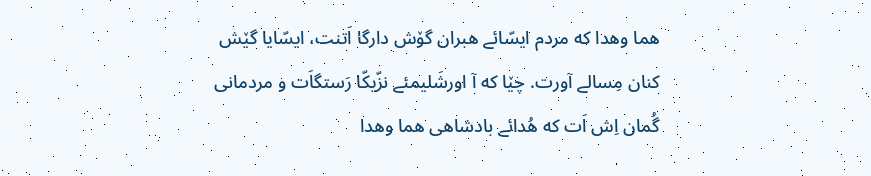هما وهدا که مردم ایسّائے هبران گۆش دارگا اَتنت، ایسّایا گێش کنان مِسالے آورت. چێا که آ اورشَلیمئے نزّیکّا رَستگاَت و مردمانی گُمان اِش اَت که هُدائے بادشاهی هما وهدا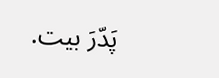پَدّرَ بیت.